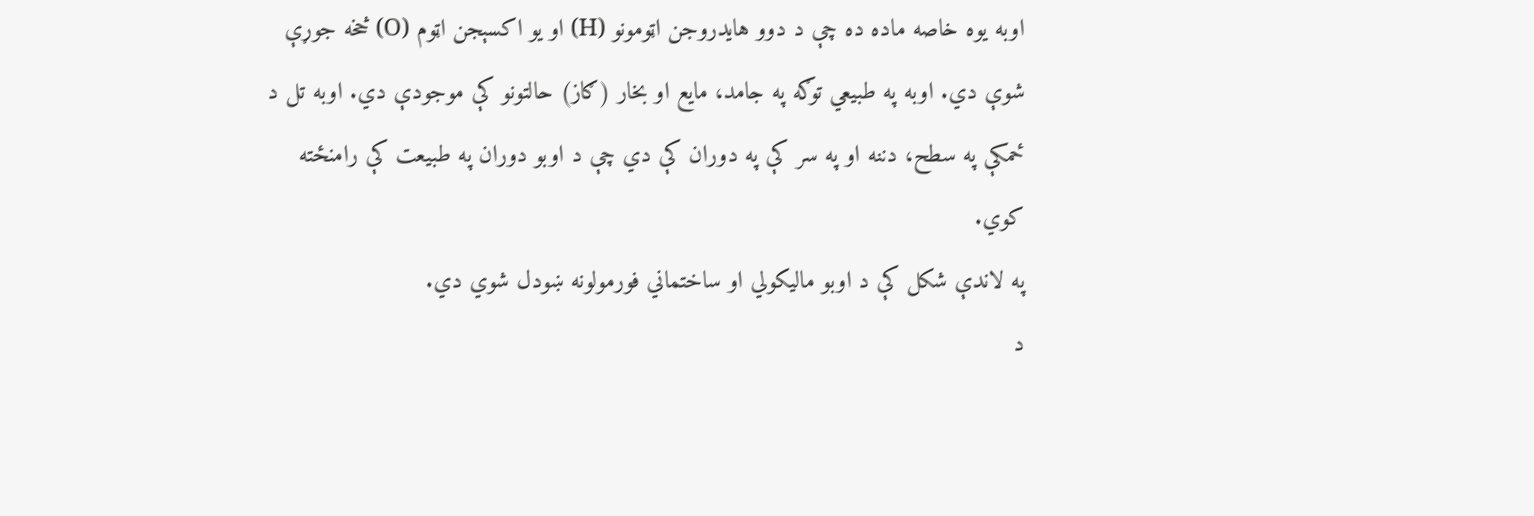اوبه یوه خاصه ماده ده چې د دوو هایدروجن اټومونو (H) او یو اکسېجن اټوم (O) څخه جوړې شوې دي. اوبه په طبیعي توګه په جامد، مایع او بخار (ګاز) حالتونو کې موجودې دي. اوبه تل د ځمكې په سطح، دننه او په سر کې په دوران کې دي چې د اوبو دوران په طبیعت کې رامنځته کوي.
په لاندې شکل کې د اوبو مالیکولي او ساختماني فورمولونه ښودل شوي دي.
د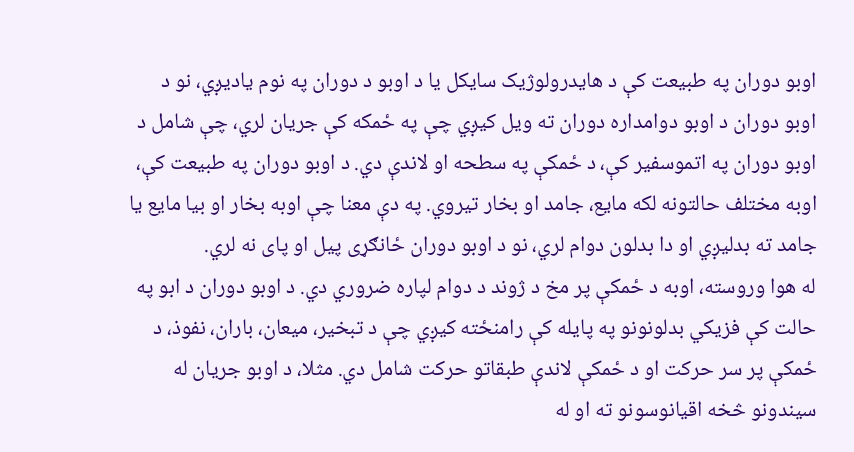اوبو دوران په طبیعت کې د هایدرولوژيک سایکل یا د اوبو د دوران په نوم یادیږي، نو د اوبو دوران د اوبو دوامداره دوران ته ویل کیږي چې په ځمکه کې جریان لري، چې شامل د اوبو دوران په اتموسفیر کې، د ځمکې په سطحه او لاندې دي. د اوبو دوران په طبيعت کې، اوبه مختلف حالتونه لکه مایع، جامد او بخار تیروي. په دې معنا چې اوبه بخار او بیا مایع یا جامد ته بدلیږي او دا بدلون دوام لري، نو د اوبو دوران ځانګړی پیل او پای نه لري.
له هوا وروسته، اوبه د ځمکې پر مخ د ژوند د دوام لپاره ضروري دي. د اوبو دوران د ابو په حالت کې فزیکي بدلونونو په پایله کې رامنځته کیږي چې د تبخیر، میعان، باران، نفوذ، د ځمکې پر سر حرکت او د ځمکې لاندې طبقاتو حرکت شامل دي. مثلا، د اوبو جریان له سيندونو څخه اقیانوسونو ته او له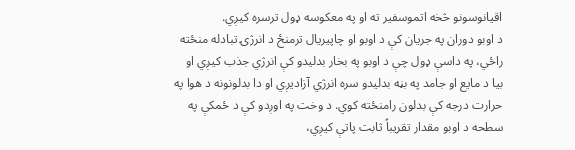اقیانوسونو څخه اتموسفیر ته او په معکوسه ډول ترسره کیږي.
د اوبو دوران په جریان کې د اوبو او چاپیریال ترمنځ د انرژۍ تبادله منځته راځي، په داسې ډول چې د اوبو په بخار بدلیدو کې انرژي جذب کیږي او بیا د مایع او جامد په بڼه بدلیدو سره انرژي آزادیږي او دا بدلونونه د هوا په حرارت درجه کې بدلون رامنځته کوي. د وخت په اوږدو کې د ځمکې په سطحه د اوبو مقدار تقریباً ثابت پاتې کیږي،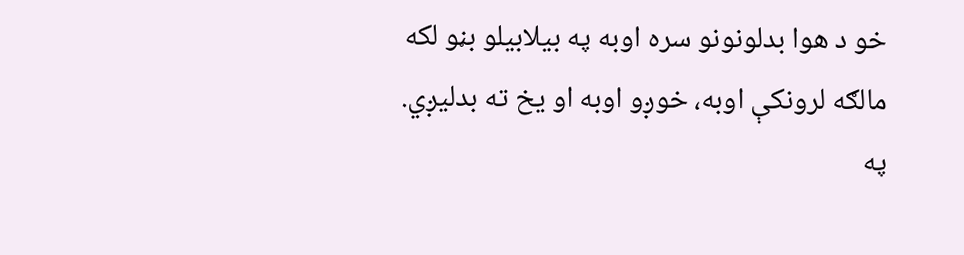خو د هوا بدلونونو سره اوبه په بیلابیلو بڼو لکه مالګه لرونکې اوبه، خوږو اوبه او یخ ته بدلیږي.
په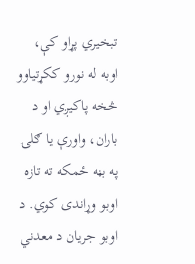تبخیري پړاو کې، اوبه له نورو ککړتیاوو څخه پاکیږي او د باران، واورې یا ګلۍ په بڼه ځمکه ته تازه اوبو وړاندی کوي. د اوبو جریان د معدني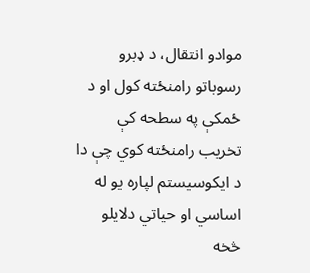موادو انتقال، د ډبرو رسوباتو رامنځته کول او د ځمکې په سطحه کې تخریب رامنځته کوي چې دا د ایکوسیستم لپاره یو له اساسي او حیاتي دلایلو څخه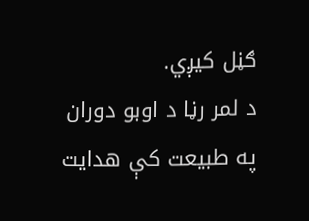ګڼل کیږي.
د لمر رڼا د اوبو دوران په طبیعت کې هدایت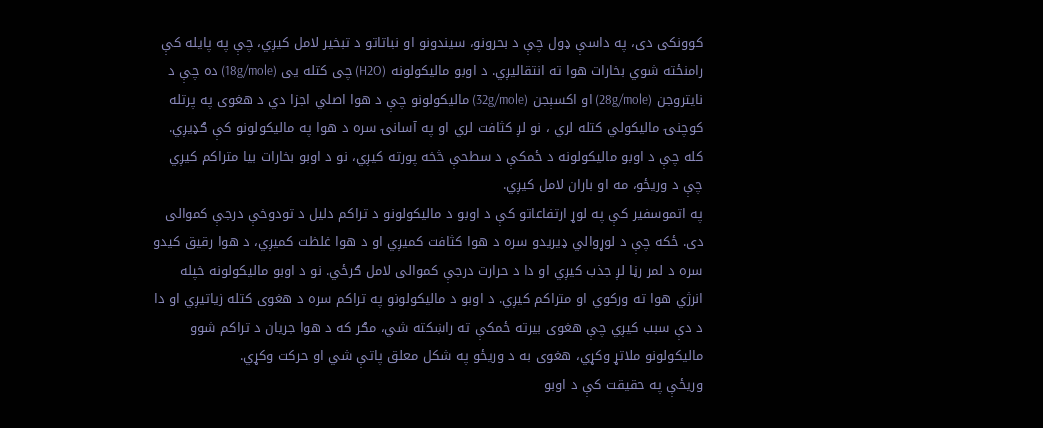کوونکی دی، په داسې ډول چې د بحرونو، سیندونو او نباتاتو د تبخیر لامل کیږي، چې په پایله کې رامنځته شوي بخارات هوا ته انتقالیږي. د اوبو مالیکولونه (H2O) چی کتله یی (18g/mole) ده چې د نایتروجن (28g/mole) او اکسېجن (32g/mole) مالیکولونو چې د هوا اصلي اجزا دي د هغوی په پرتله کوچنۍ مالیکولي کتله لري ، نو لږ کثافت لري او په آسانۍ سره د هوا په مالیکولونو کې ګډیږي. کله چې د اوبو مالیکولونه د ځمکې د سطحې څخه پورته کیږي، نو د اوبو بخارات بیا متراکم کیږي چې د وريځو، مه او باران لامل کیږي.
په اتموسفیر کې په لوړ ارتفاعاتو کې د اوبو د مالیکولونو د تراکم دلیل د تودوخې درجې کموالی دی. ځکه چې د لوړوالي ډیریدو سره د هوا کثافت کمیږي او د هوا غلظت کمیږي، د هوا رقیق کیدو سره د لمر رڼا لږ جذب کیږي او دا د حرارت درجې کموالی لامل ګرځي. نو د اوبو مالیکولونه خپله انرژي هوا ته ورکوي او متراکم کیږي. د اوبو د مالیکولونو په تراکم سره د هغوی کتله زیاتیږي او دا د دې سبب کیږي چې هغوی بیرته ځمکې ته راښکته شي، مګر که د هوا جریان د تراکم شوو مالیکولونو ملاتړ وکړي، هغوی به د وريځو په شکل معلق پاتې شي او حرکت وکړي.
وريځې په حقیقت کې د اوبو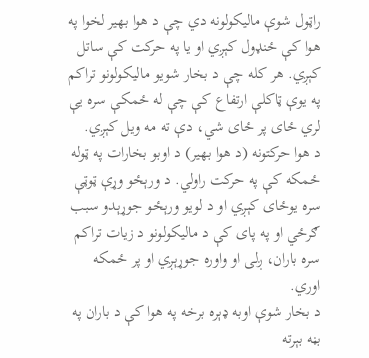راټول شوې مالیکولونه دي چې د هوا بهير لخوا په هوا کې ځنډول کېږي او يا په حرکت کې ساتل کېږي. هر کله چې د بخار شويو مالیکولونو تراکم په يوې ټاکلې ارتفاع کې چې له ځمکې سره يې لري ځای پر ځای شي، دې ته مه ویل کېږي.
د هوا حرکتونه (د هوا بهير) د اوبو بخارات په ټوله ځمکه کې په حرکت راولي. د ورېځو وړې ټوټې سره يوځای کېږي او د لویو ورېځو جوړېدو سبب ګرځي او په پای کې د مالیکولونو د زيات تراکم سره باران، ږلی او واوره جوړېږي او پر ځمکه اوري.
د بخار شوې اوبه ډېره برخه په هوا کې د باران په بڼه بېرته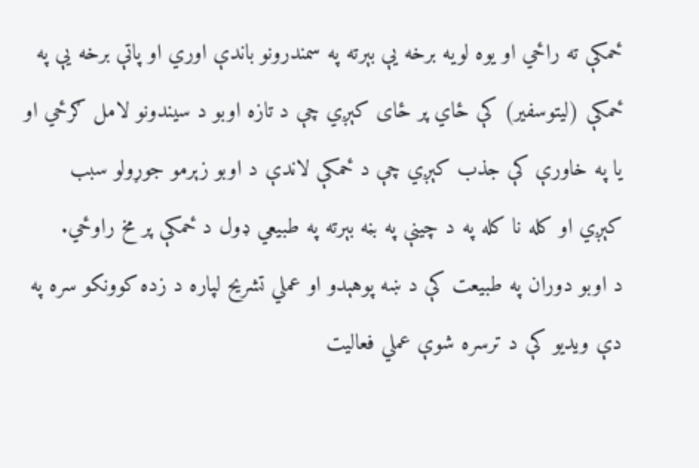ځمکې ته راځي او يوه لویه برخه يې بېرته په سمندرونو باندې اوري او پاتې برخه يې په ځمکې (لیتوسفیر) کې ځاي پر ځای کېږي چې د تازه اوبو د سيندونو لامل ګرځي او يا په خاورې کې جذب کېږي چې د ځمکې لاندې د اوبو زېرمو جوړولو سبب کېږي او کله نا کله په د چينې په بڼه بېرته په طبيعي ډول د ځمکې پر مخ راوځي.
د اوبو دوران په طبیعت کې د ښه پوهېدو او عملي تشریح لپاره د زده کوونکو سره په دې ویدیو کې د ترسره شوې عملي فعالیت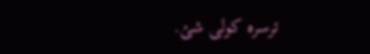ترسره کولی شئ.